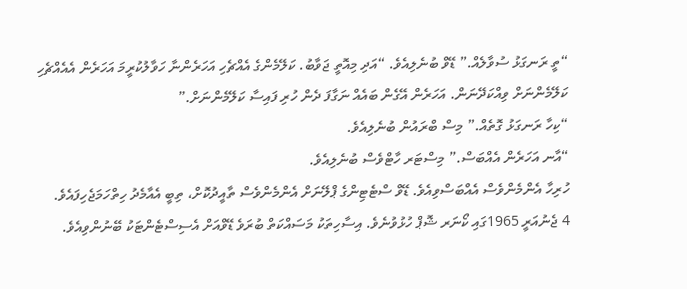“ތީ ރަނގަޅު ސުވާލެއް.” ޑޭވް ބުނެލިއެވެ. “އަދި މިއޮތީ ޖަވާބު. ކަލޭމެންގެ އެއްޗެހި އަހަރެންނާ ހަވާލުކުރީމަ އަހަރެން އެއެއްޗެހި ކަލޭމެންނަށް ވިއްކަދޭނަން. އަހަރެން އޭގެން ބައެއް ނަގާފަ ދެން ހުރި ފައިސާ ކަލޭމެންނަށް.”
“ކިހާ ރަނގަޅު ގޮތެއް.” މިސް ބްރައުން ބުނެލިއެވެ.
“އާނ އަހަރެން އެއްބަސް.” މިސްޓަރ ހާޓްވެސް ބުނެލިއެވެ.
ހުރިހާ އެންމެންވެސް އެއްބަސްވިއެވެ. ޑޭވް ސްޓެޓިންގެ ޕްލޭނަށް އެންމެންވެސް ތާއީދުކޮށް، ތިބީ އެއާމެދު ހިތްހަމަޖެހިފައެވެ.
4 ޖެނުއަރީ 1965ގައި ކޯނަރ ޝޮޕް ހުޅުވުނެވެ. އިސާހިތަކު މަސައްކަތް ބުރަވެ ޑޭވްއަށް އެސިސްޓެންޓަކު ބޭނުންވިއެވެ.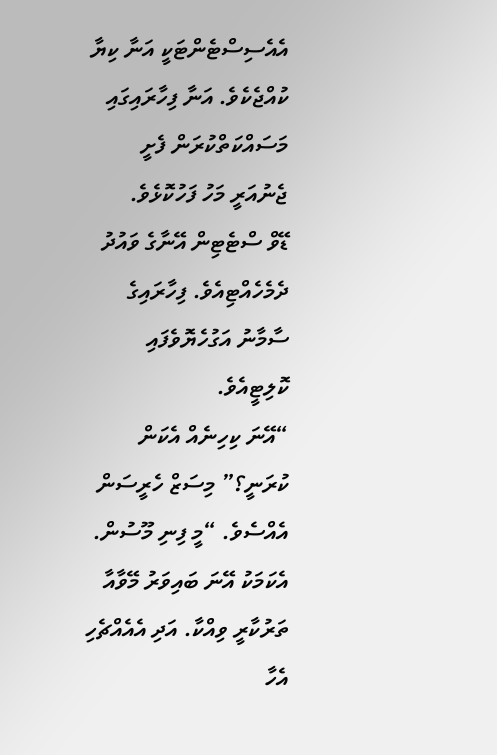އެއެސިސްޓެންޓަކީ އަނާ ކިޔާ ކުއްޖެކެވެ. އަނާ ފިހާރައިގައި މަސައްކަތްކުރަން ފެށީ ޖެނުއަރީ މަހު ފަހުކޮޅެވެ.
ޑޭވް ސްޓެޓިން އޭނާގެ ވައުދު ދެމެހެއްޓިއެވެ. ފިހާރައިގެ ސާމާނު އަގުހެޔޮވެފައި ކޮލިޓީއެވެ.
“އޭނަ ކިހިނެއް އެކަން ކުރަނީ؟” މިސަޒް ހެރީސަން އެއްސެވެ. “މީ ފިނި މޫސުން. އެކަމަކު އޭނަ ބައިވަރު މޭވާއާ ތަރުކާރީ ވިއްކާ. އަދި އެއެއްޗެހި އެހާ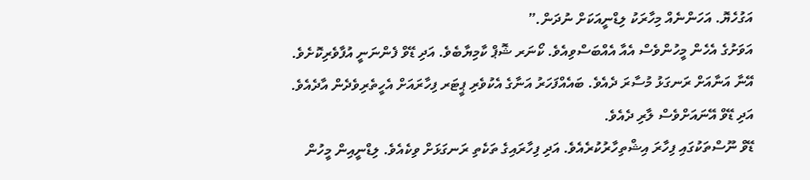އަގުހެޔޮ. އަހަންނެއް މިހާރަކު ލިޑްނީއަކަށް ނުދަން.”
އަވަށުގެ އެހެން މީހުންވެސް އެއާ އެއްބަސްވިއެވެ. ކޯނަރ ޝޮޕް ކާމިޔާބެވެ. އަދި ޑޭވް ފެންނަނީ އުފާވެރިކޮށެވެ. އޭނާ އަނާއަށް ރަނގަޅު މުސާރަ ދެއެވެ. ބައެއްފަހަރު އަނާގެ އެކުވެރި ޕީޓަރ ފިހާރައަށް އެހީތެރިވެދެން އާދެއެވެ. އަދި ޑޭވް އޭނައަށްވެސް ލާރި ދެއެވެ.
ޑޭވް ނޫސްތަކުގައި ފިހާރަ އިޝްތިހާރުކުރެއެވެ. އަދި ފިހާރައިގެ ތަކެތި ރަނގަޅަށް ވިކެއެވެ. ލިޑްނީއިން މީހުން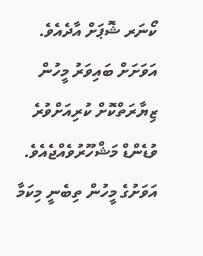ކޯނަރ ޝޮޕަށް އާދެއެވެ. އަވަށަށް ބައިވަރު މީހުން ޒިޔާރަތްކޮށް ކުރިއަށްވުރެ ވުޑެންޑް މަޝްހޫރުވެއްޖެއެވެ.
އަވަށުގެ މީހުން ތިބެނީ މިކަމާ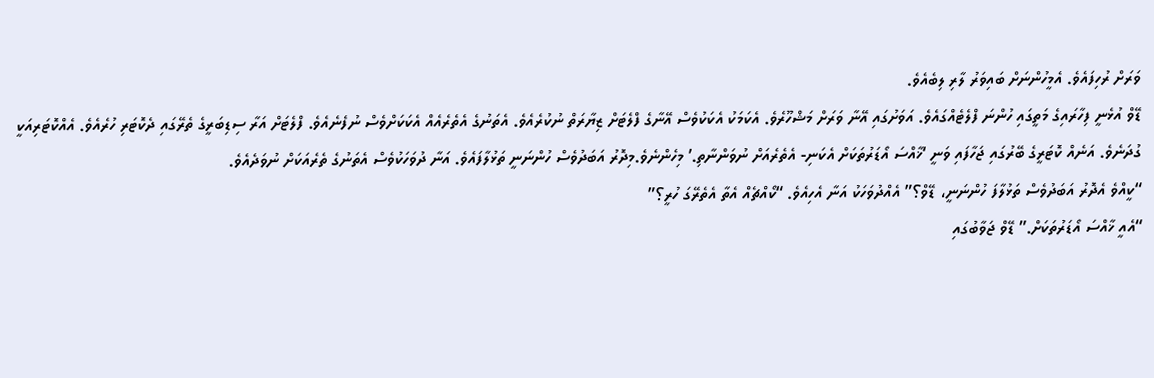ވަރަށް ރުހިފައެވެ. އެމީހުންނަށް ބައިވަރު ލާރި ލިބެއެވެ.
ޑޭވް އުޅެނީ ފިހާރައިގެ މަތީގައި ހުންނަ ފްލެޓެއްގައެވެ. އަވަށުގައި އޭނާ ވަރަށް މަޝްހޫރެވެ. އެކަމަކު އެކަކުވެސް އޭނާގެ ފްލެޓަށް ޒިޔާރަތް ނުކުރެއެވެ. އެތަނުގެ އެތެރެއެއް އެކަކަށްވެސް ނުފެނެއެވެ. ފްލެޓަށް އަރާ ސިޑިބަރީގެ ތެރޭގައި ދެކޮޓަރި ހުރެއެވެ. އެއްކޮޓަރިއަކީ ގުދަނެވެ. އަނެއް ކޮޓަރީގެ ބޭރުގައި ޖަހާފައި ވަނީ ‘ޚާއްސަ އޯޑަރުތަކަށް އެކަނި- އެތެރެއަށް ނުވަންނާތި.’ މިހެންނެވެ.މިދޮރު އަބަދުވެސް ހުންނަނީ ތަޅުލާފައެވެ. އަނާ ދުވަހަކުވެސް އެތަނުގެ ތެރެއަކަށް ނުވަދެއެވެ.
“ކީއްވެ އެދޮރު އަބަދުވެސް ތަޅުލާފަ ހުންނަނީ، ޑޭވް؟” އެއްދުވަހަކު އަނާ އެހިއެވެ. “ކޯއްޗެއް އެތާ އެތެރޭގަ ހުރީ؟”
“އެއީ ޚާއްސަ އޯޑަރުތަކަށް.” ޑޭވް ޖަވާބުގައި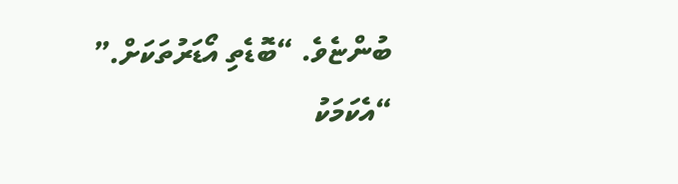ބުންޏެވެ. “ބޮޑެތި އޯޑަރުތަކަށް.”
“އެކަމަކު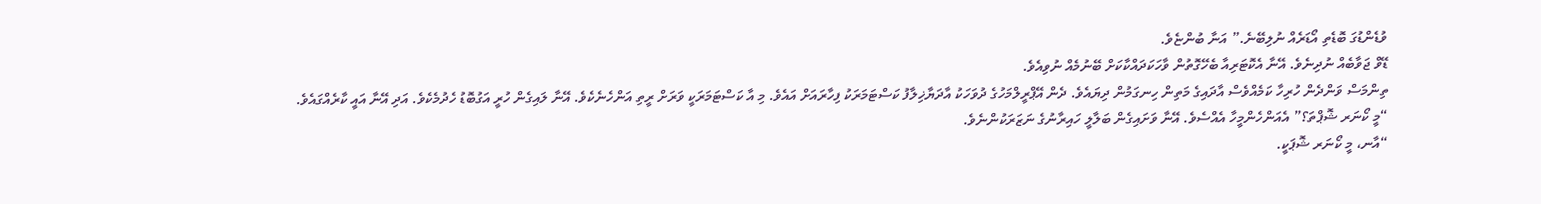ވުޑެންޑުގަ ބޮޑެތި އޯޑަރެއް ނުލިބޭނެ.” އަނާ ބުންޏެވެ.
ޑޭވް ޖަވާބެއް ނުދިނެވެ. އޭނާ އެކޮޓަރިއާ ބެހޭގޮތުން ވާހަކަދައްކާކަށް ބޭނުމެއް ނުވިއެވެ.
ތިންމަސް ވަންދެން ހުރިހާ ކަމެއްވެސް އާދައިގެ މަތިން ހިނގަމުން ދިޔައެވެ. ދެން އޭޕްރީލްމަހުގެ ދުވަހަކު އާދަޔާޚިލާފު ކަސްޓަމަރަކު ފިހާރައަށް އައެވެ. މި އާ ކަސްޓަމަރަކީ ވަރަށް ރީތި އަންހެނެކެވެ. އޭނާ ލައިގެން ހުރީ އަގުބޮޑު ހެދުމެކެވެ. އަދި އޭނާ އައީ ކާރެއްގައެވެ.
“މީ ކޯނަރ ޝޮޕްތަ؟” އެއަންހެންމީހާ އެއްސެވެ. އޭނާ ވަށައިގެން ބަލާލީ ހައިރާނުގެ ނަޒަރަކުންނެވެ.
“އާނ، މީ ކޯނަރ ޝޮޕަކީ.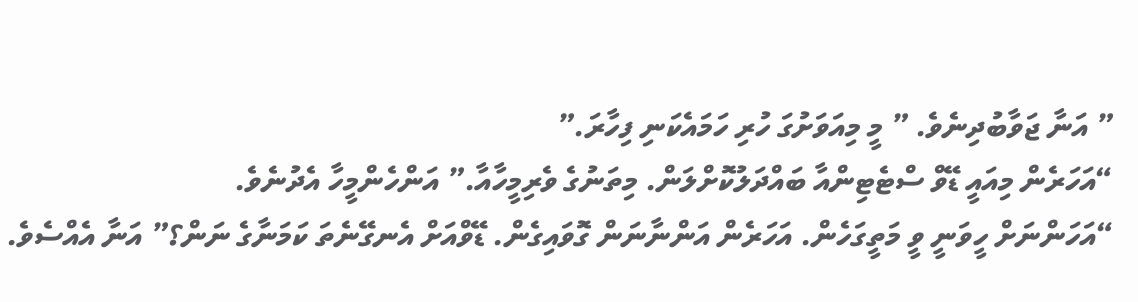” އަނާ ޖަވާބުދިނެވެ. ” މީ މިއަވަށުގަ ހުރި ހަމައެކަނި ފިހާރަ.”
“އަހަރެން މިއައީ ޑޭވް ސްޓެޓިންއާ ބައްދަލުކޮށްލަން. މިތަނުގެ ވެރިމީހާއާ.” އަންހެންމީހާ އެދުނެވެ.
“އަހަންނަށް ހީވަނީ ވީ މަތީގަހެން. އަހަރެން އަންނާނަން ގޮވައިގެން. ޑޭވްއަށް އެނގޭނެތަ ކަމަނާގެ ނަން؟” އަނާ އެއްސެވެ.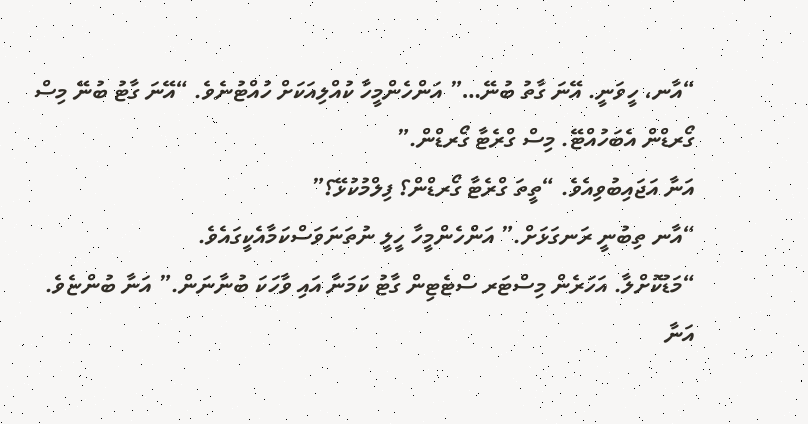“އާނ، ހީވަނީ. އޭނަ ގާތު ބުނޭ…” އަންހެންމީހާ ކުއްލިއަކަށް ހުއްޓުނެވެ. “އޭނަ ގާޓު ބުނޭ މިސް ގޯރޑްން އެބަހުއްޓޭ. މިސް ގްރެޓާ ގޯރޑްން.”
އަނާ އަޖައިބުވިއެވެ. “ތީތަ ގްރެޓާ ގޯރޑްން؟ ފިލްމުކުޅޭ؟”
“އާނ ތިބުނީ ރަނގަޅަށް.” އަންހެންމީހާ ހީލީ ނުތަނަވަސްކަމާއެކީގައެވެ.
“މަޑުކޮށްލާ. އަހަރެން މިސްޓަރ ސްޓެޓިން ގާޓު ކަމަނާ އައި ވާހަކަ ބުނާނަން.” އަނާ ބުންޏެވެ.
އަނާ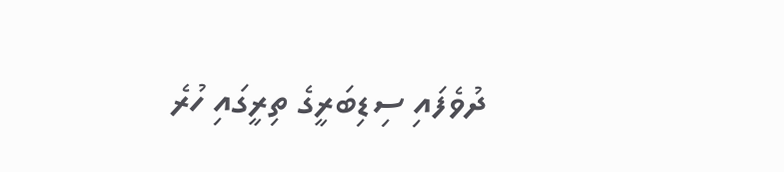ދުވެފައި ސިޑިބަރީގެ ތިރީގައި ހުރެ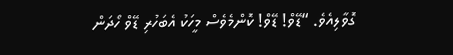ގޮވާލިއެވެ. “ޑޭވް! ޑޭވް! ކޮންމެވެސް މީހަކު އެބަހުރި ޑޭވް ހޯދަން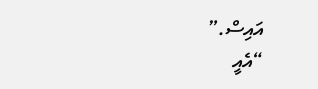އައިސް.”
“އެއީ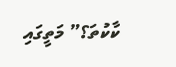ކާކުތަ؟” މަތީގައި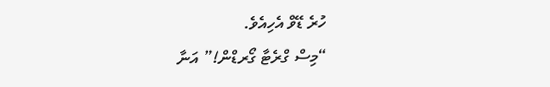ހުރެ ޑޭވް އެހިއެވެ.
“މިސް ގްރެޓާ ގޯރޑްން!” އަނާ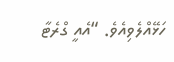ހަޅޭއްލެވިއެވެ. “އެއީ ގްރެޓާ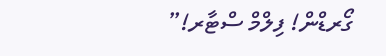ގޯރޑްން! ފިލްމް ސްޓާރ!”